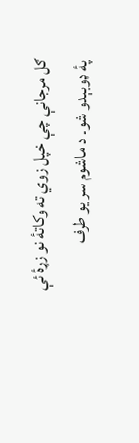ګل مرجانې چې خپل زوي ته وکاتۀ نو زړۀ ئې پۀ ډوبېدو شو۔ د ماشوم سر يو طرف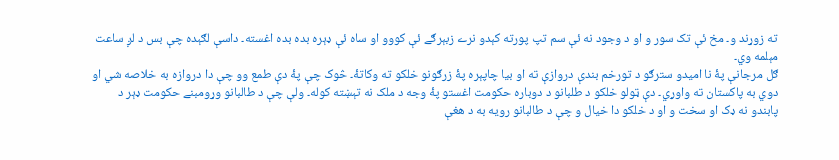ته زوړند و۔ مخ ئې تک سور و او د وجود نه ئې سم تپ پورته کېدو نرے زبېرګے ئې کووو او ساه ئې ډېره بده بده اغسته۔ داسې لګېده چې بس د لږ ساعت مېلمه وي۔
ګل مرجانې پۀ نا اميدو سترګو د تورخم بندې دروازې ته او بيا چاپېره پۀ زرګونو خلکو ته وکاتۀ۔ څوک چې پۀ دې طمع وو چې دا دروازه به خلاصه شي او دوي به پاکستان ته واوړي۔ دې ټولو خلکو د طلبانو د دوباره حکومت اغستو پۀ وجه د ملک نه تېښته کوله۔ ولې چې د طالبانو وړومبنے حکومت ډېر د پابندو نه ډک او سخت و او د خلکو دا خيال و چې د طالبانو رويه به د هغې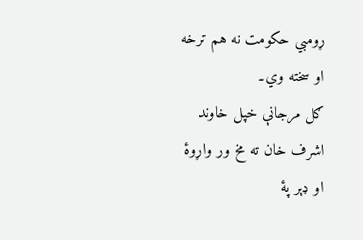ړومبي حکومت نه هم ترخه او سخته وي۔
ګل مرجانې خپل خاوند اشرف خان ته مخ ور واړوۀ او ډېر پۀ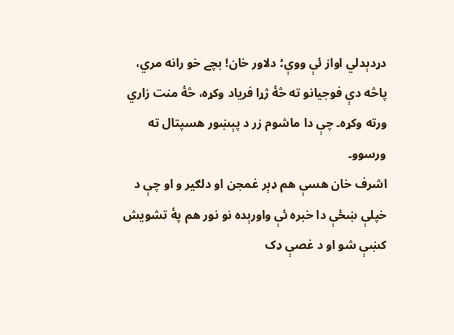دړدېدلي اواز ئې ووې؛ دلاور خان! بچے خو رانه مري، پاڅه دې فوجيانو ته څۀ ژړا فرياد وکړه، څۀ منت زاري ورته وکړه۔ چې دا ماشوم زر د پېښور هسپتال ته ورسوو۔
اشرف خان هسې هم ډېر غمجن او دلګير و او چې د خپلې ښځې دا خبره ئې واورېده نو نور هم پۀ تشویش کښې شو او د غصې ډک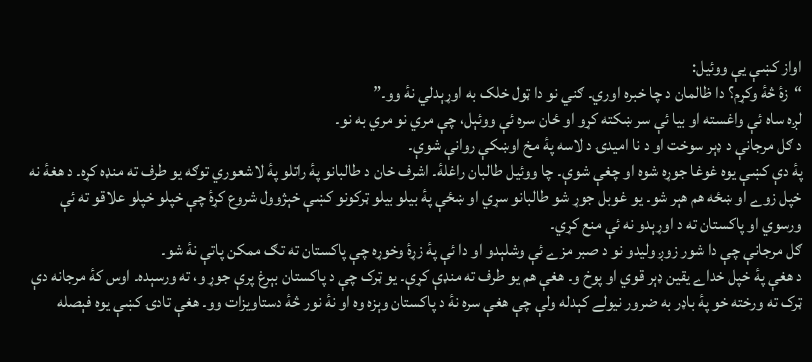اواز کښې یې ووئيل:
“زۀ څۀ وکړم؟ دا ظالمان د چا خبره اوري۔ ګني نو دا ټول خلک به اوړېدلي نۀ وو۔”
لږه ساه ئې واغسته او بيا ئې سر ښکته کړو او ځان سره ئې ووئېل، چې مري نو مري به نو۔
د ګل مرجانې د ډېر سوخت او د نا اميدۍ د لاسه پۀ مخ اوښکې روانې شوې۔
پۀ دې کښې يوه غوغا جوړه شوه او چغې شوې۔ چا ووئيل طالبان راغلۀ۔ اشرف خان د طالبانو پۀ راتلو پۀ لاشعوري توګه يو طرف ته منډه کړه۔ د هغۀ نه خپل زوے او ښځه هم هېر شو۔ يو غوبل جوړ شو طالبانو سړي او ښځې پۀ بیلو بیلو ټرکونو کښې خېژوول شروع کړۀ چې خپلو خپلو علاقو ته ئې ورسوي او پاکستان ته د اوړېدو نه ئې منع کړي۔
ګل مرجانې چې دا شور زوږ وليدو نو د صبر مزے ئې وشلېدو او دا ئې پۀ زړۀ وخوړه چې پاکستان ته تګ ممکن پاتې نۀ شو۔
د هغې پۀ خپل خداے يقين ډېر قوي او پوخ و۔ هغې هم يو طرف ته منډې کړې۔ يو ټرک چې د پاکستان بېرغ پرې جوړ و، ته ورسېده۔ اوس کۀ مرجانه دې ټرک ته ورخته خو پۀ باډر به ضرور نيولے کېدله ولې چې هغې سره نۀ د پاکستان وېزه وه او نۀ نور څۀ دستاويزات وو۔ هغې تادۍ کښې يوه فېصله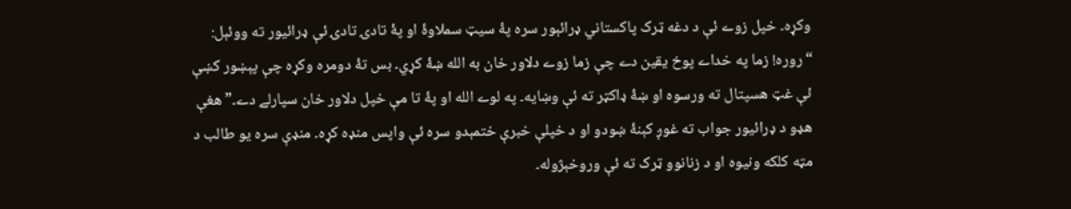وکړه۔ خپل زوے ئې د دغه ټرک پاکستاني ډرائېور سره پۀ سيټ سملاوۀ او پۀ تادۍ تادۍ ئې ډرائيور ته ووئېل:
“روره! زما په خداے پوخ يقين دے چې زما زوے دلاور خان به الله ښۀ کړي۔ بس تۀ دومره وکړه چې پېښور کښې ئې غټ هسپتال ته ورسوه او ښۀ ډاکټر ته ئې وښايه۔ په لوے الله او پۀ تا مې خپل دلاور خان سپارلے دے۔” هغې هډو د ډرائيور جواب ته غوږ کېنۀ ښودو او د خپلې خبرې ختمېدو سره ئې واپس منډه کړه۔ منډې سره يو طالب د مټه کلکه ونيوه او د زنانوو ټرک ته ئې وروخېژوله۔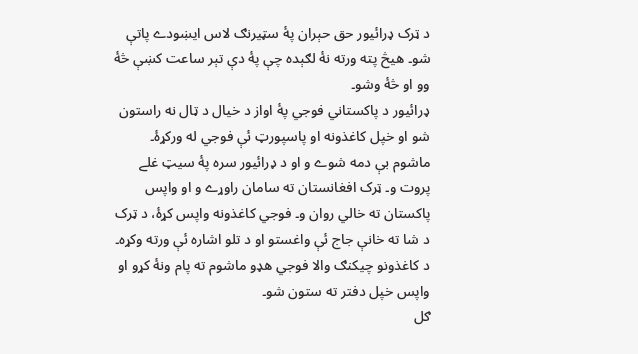د ټرک ډرائيور حق حېران پۀ سټيرنګ لاس ايښودے پاتې شو۔ هيڅ پته ورته نۀ لګېده چې پۀ دې تېر ساعت کښې څۀ وو او څۀ وشو۔
ډرائيور د پاکستاني فوجي پۀ اواز د خيال د ټال نه راستون شو او خپل کاغذونه او پاسپورټ ئې فوجي له ورکړۀ۔
ماشوم بې دمه شوے و او د ډرائيور سره پۀ سيټ غلے پروت و۔ ټرک افغانستان ته سامان راوړے و او واپس پاکستان ته خالي روان و۔ فوجي کاغذونه واپس کړۀ، د ټرک د شا ته خانې جاج ئې واغستو او د تلو اشاره ئې ورته وکړه۔ د کاغذونو چيکنګ والا فوجي هډو ماشوم ته پام ونۀ کړو او واپس خپل دفتر ته ستون شو۔
ګل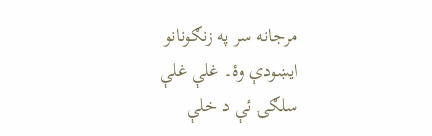مرجانه سر په زنګونانو ايښودې وۀ۔ غلې غلې سلګۍ ئې د خلې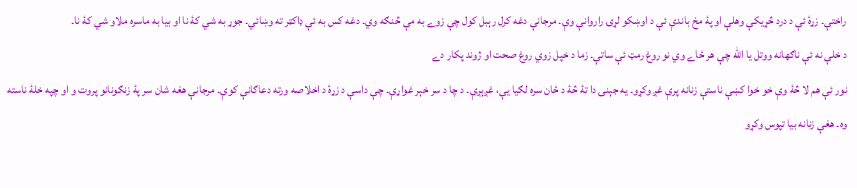راختې۔ زړۀ ئې د درد څړيکې وهلې او پۀ مخ باندې ئې د اوښکو لړۍ راروانې وې۔ مرجانې دغه کرل رېبل کول چې زوے به مې څنګه وي۔ دغه کس به ئې ډاکټر ته وښائي۔ جوړ به شي کۀ نا او بيا به ماسره ملاو شي کۀ نا۔
د خلې نه ئې ناګهانه ووتل يا الله چې هر ځاے وي نو روغ رمټ ئې ساتې۔ زما د خپل زوي روغ صحت او ژوند پکار دے
نور ئې هم لا څۀ وې خو خوا کښې ناستې زنانه پرې غږ وکړو۔ يه جېنۍ دا تۀ څۀ د ځان سره لګيا یې، غږېږې۔ د چا د سر خېر غواړې۔ چې داسې د زړۀ د اخلاصه ورته دعاګانې کوې۔ مرجانې هغه شان سر پۀ زنګونانو پروت و او چپه خلۀ ناسته وه۔ هغې زنانه بيا تپوس وکړو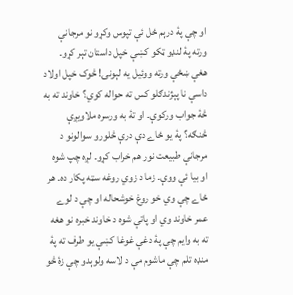او چې پۀ درېم ځل ئې تپوس وکړو نو مرجانې ورته پۀ لنډو ټکو کښې خپل داستان تېر کړو۔
هغې ښځې ورته ووئیل يه لېونۍ! څوک خپل اولاد داسې نا پېژندګلو کس ته حواله کوي؟ خاوند ته به څۀ جواب ورکوې۔ او تۀ به ورسره ملاويږې څنګه؟ پۀ يو ځاے دې درې څلورو سوالونو د مرجانې طبيعت نور هم خراب کړو۔ لږه چپ شوه او بيا ئې ووې۔ زما د زوي روغه سټه پکار ده۔ هر ځاے چې وي خو روغ خوشحاله او چې د لوے عمر خاوند وي او پاتې شوه د خاوند خبره نو هغه ته به وايم چې پۀ دغې غوغا کښې يو طرف ته پۀ منډه تلم چې ماشوم مې د لاسه ولوېدو چې زۀ څو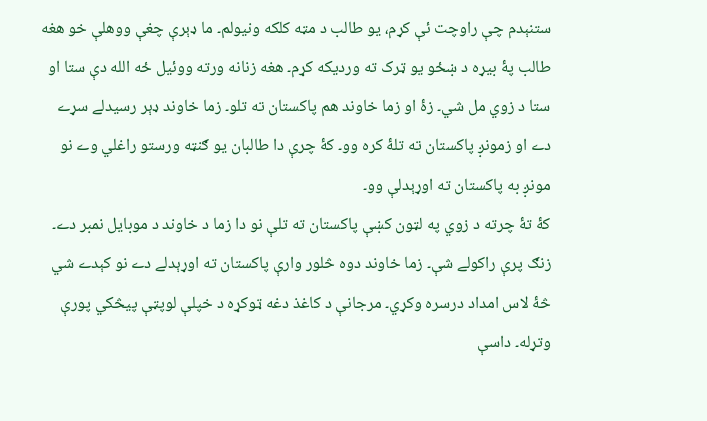ستنېدم چې راوچت ئې کړم، يو طالب د مټه کلکه ونيولم۔ ما ډېرې چغې ووهلې خو هغه طالب پۀ بيړه د ښځو يو ټرک ته ورديکه کړم۔ هغه زنانه ورته ووئیل ځه الله دې ستا او ستا د زوي مل شي۔ زۀ او زما خاوند هم پاکستان ته تلو۔ زما خاوند ډېر رسيدلے سړے دے او زمونږ پاکستان ته تلۀ کره وو۔ کۀ چرې دا طالبان يو ګنټه ورستو راغلي وے نو مونږ به پاکستان ته اوړېدلې وو۔
کۀ تۀ چرته د زوي په لټون کښې پاکستان ته تلې نو دا زما د خاوند د موبايل نمبر دے۔ زنګ پرې راکولے شې۔ زما خاوند دوه څلور وارې پاکستان ته اوړېدلے دے نو کېدے شي څۀ لاس امداد درسره وکړي۔ مرجانې د کاغذ دغه ټوکړه د خپلې لوپټې پیڅکي پورې وتړله۔ داسې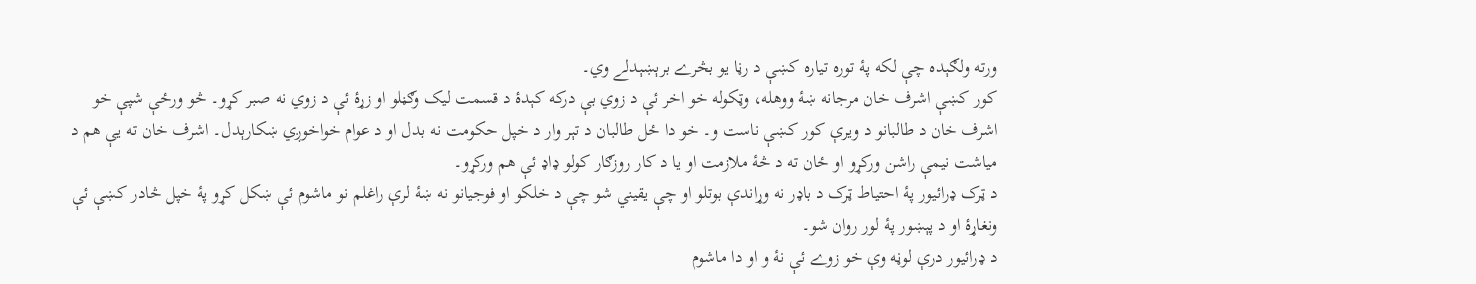ورته ولګېده چې لکه پۀ توره تياره کښې د رڼا يو بڅرے برېښېدلے وي۔
کور کښې اشرف خان مرجانه ښۀ ووهله، وټکوله خو اخر ئې د زوي بې درکه کېدۀ د قسمت ليک وګڼلو او زړۀ ئې د زوي نه صبر کړو۔ څو ورځې شپې خو اشرف خان د طالبانو د ويرې کور کښې ناست و۔ خو دا ځل طالبان د تېر وار د خپل حکومت نه بدل او د عوام خواخوږي ښکارېدل۔ اشرف خان ته یې هم د مياشت نيمې راشن ورکړو او ځان ته د څۀ ملازمت او يا د کار روزګار کولو ډاډ ئې هم ورکړو۔
د ټرک ډرائيور پۀ احتياط ټرک د باډر نه وړاندې بوتلو او چې يقيني شو چې د خلکو او فوجيانو نه ښۀ لرې راغلم نو ماشوم ئې ښکل کړو پۀ خپل څادر کښې ئې ونغاړۀ او د پېښور پۀ لور روان شو۔
د ډرائيور درې لوڼه وې خو زوے ئې نۀ و او دا ماشوم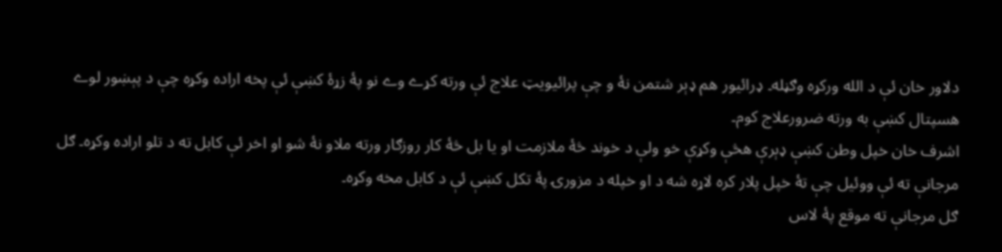دلاور خان ئې د الله ورکړه وګڼله۔ ډرائيور هم ډېر شتمن نۀ و چې پرائيويټ علاج ئې ورته کړے وے نو پۀ زړۀ کښې ئې پخه اراده وکړه چې د پېښور لوے هسپتال کښې به ورته ضرورعلاج کوم۔
اشرف خان خپل وطن کښې ډېرې هڅې وکړې خو ولې د خوند څۀ ملازمت او يا بل څۀ کار روزګار ورته ملاو نۀ شو او اخر ئې کابل ته د تلو اراده وکړه۔ ګل مرجانې ته ئې ووئيل چې تۀ خپل پلار کره لاړه شه د او خپله د مزورۍ پۀ تکل کښې ئې د کابل مخه وکړه۔
ګل مرجانې ته موقع پۀ لاس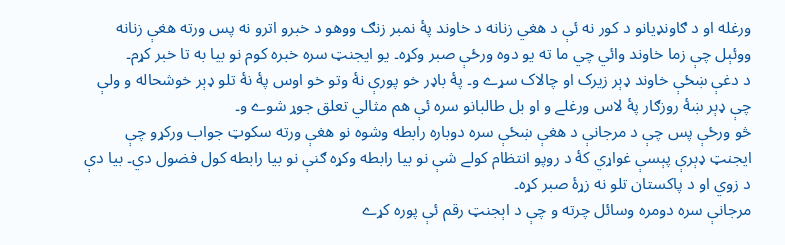ورغله او د ګاونډيانو د کور نه ئې د هغي زنانه د خاوند پۀ نمبر زنګ ووهو د خبرو اترو نه پس ورته هغې زنانه ووئېل چې زما خاوند وائي چي ما ته يو دوه ورځې صبر وکړه۔ يو ايجنټ سره خبره کوم نو بيا به تا خبر کړم۔
د دغې ښځې خاوند ډېر زيرک او چالاک سړے و۔ پۀ باډر خو پورې نۀ وتو خو اوس پۀ نۀ تلو ډېر خوشحاله و ولې چې ډېر ښۀ روزګار پۀ لاس ورغلے و او بل طالبانو سره ئې هم مثالي تعلق جوړ شوے و۔
څو ورځې پس چې د مرجانې د هغې ښځې سره دوباره رابطه وشوه نو هغې ورته سکوټ جواب ورکړو چې ايجنټ ډېرې پېسې غواړي کۀ د روپو انتظام کولے شې نو بيا رابطه وکړه ګنې نو بيا رابطه کول فضول دي۔ بيا دې د زوي او د پاکستان تلو نه زړۀ صبر کړه۔
مرجانې سره دومره وسائل چرته و چې د اېجنټ رقم ئې پوره کړے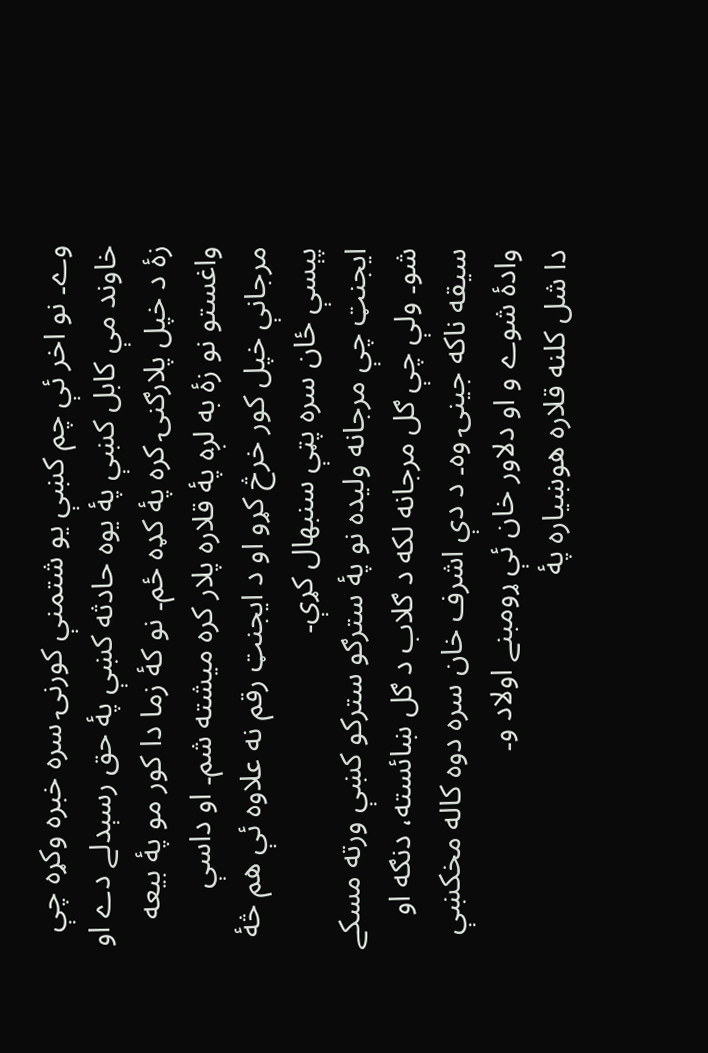وے۔ نو اخر ئې چم کښې يو شتمنې کورنۍ سره خبره وکړه چې خاوند مې کابل کښې پۀ يوه حادثه کښې پۀ حق رسېدلے دے او زۀ د خپل پلارګنۍ کره پۀ کډه ځم۔ نو کۀ زما دا کور مو پۀ بيعه واغستو نو زۀ به لږه پۀ قلاره پلار کره ميشته شم۔ او داسې مرجانې خپل کور خرڅ کړو او د ايجنټ رقم نه علاوه ئې هم څۀ پېسې ځان سره پټې سنبهال کړې۔
ايجنټ چې مرجانه وليده نو پۀ سترګو سترکو کښې ورته مسکے شو۔ ولې چې ګل مرجانه لکه د ګلاب د ګل ښائسته، دنګه او سیقه ناکه جينۍ وه۔ د دې اشرف خان سره دوه کاله مخکښې وادۀ شوے و او دلاور خان ئې ړومبنے اولاد و۔
دا شل کلنه قلاره هوښياره پۀ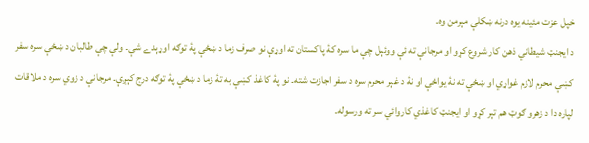خپل عزت مئينه يوه درنه ښکلې مېرمن وه۔
د ايجنټ شيطاني ذهن کار شروع کړو او مرجانې ته ئې ووئېل چې ما سره کۀ پاکستان ته اوړې نو صرف زما د ښځې پۀ توګه اوړېدے شې۔ ولې چې طالبان د ښځې سره سفر کښې محرم لازم غواړي او ښځې ته نۀ يواځې او نۀ د غېر محرم سره د سفر اجازت شته۔ نو پۀ کاغذ کښې به تۀ زما د ښځې پۀ توګه درج کېږې۔ مرجانې د زوي سره د ملاقات لپاره دا د زهرو ګوټ هم تېر کړو او ايجنټ کاغذي کاروائي سر ته ورسوله۔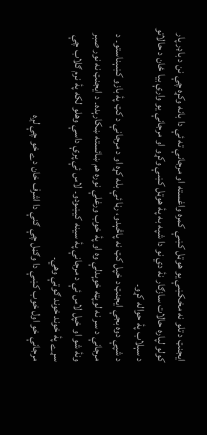ايجنټ د تلو نه مخکښې يو هوټل کښې کمره واغسته او مرجانې ته ئې دا بانه وکړه چې نن د باډر پار کولو لپاره حالات سازګار نۀ دي نو دا شپه به پۀ هوټل کښې وکړو او مرجانې يو وارې بيا ځان د حالاتو د سېلاب پۀ حواله کړو۔
د شپې دوه بجې ايجنټ د خپل کټ نه پاڅېدو، رڼا ئې بله کړه او د مرجانې د کټ پۀ بازو کښېناستو۔ د مرجانې د سر نه لوپټه خوېدلې وه او پۀ خوب ورغلې نوره هم ښائسته ښکارېده۔ د ايجنټ نه نور صبر ونۀ شو او خپل لاس ئې د مرجانې پۀ سينه کيښودو۔ لاس ئې پرې داسې وهلو لکه پۀ نرم ګلاب چې سړے پۀ خوند خوند ګوټې وهي۔
مرجانې خو اول خوب کښې دا وګڼل چې ګنې دا اشرف خان دے خو چې لږه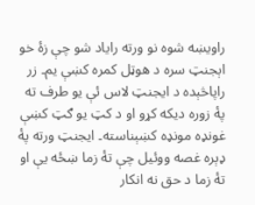راويښه شوه نو ورته راياد شو چې زۀ خو اېجنټ سره د هوټل کمره کښې يم۔ زر راپاڅېده د ايجنټ لاس ئې يو طرف ته پۀ زوره ديکه کړو او د کټ يو ګټ کښې غونډه مونډه کښېناسته۔ ايجنټ ورته پۀ ډېره غصه ووئیل چې تۀ زما ښځه یې او تۀ زما د حق نه انکار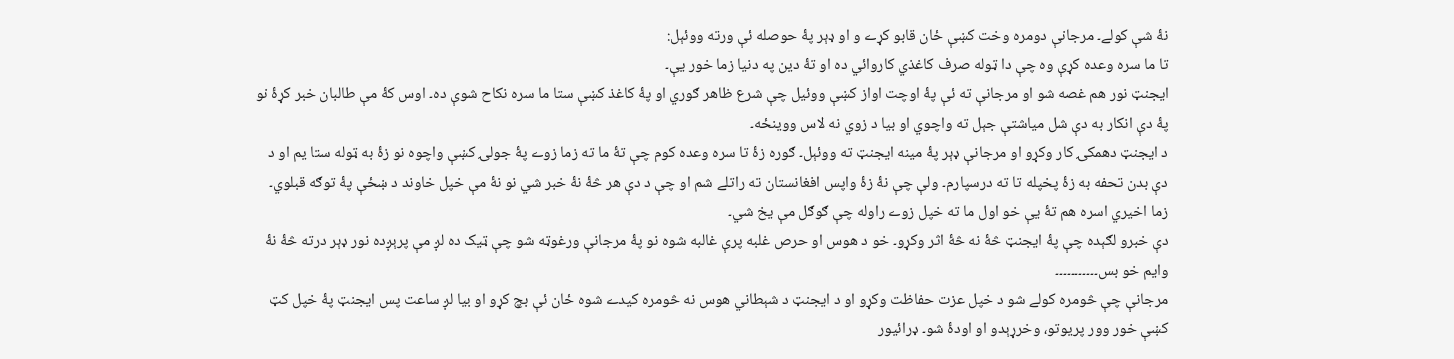نۀ شې کولے۔ مرجانې دومره وخت کښې ځان قابو کړے و او ډېر پۀ حوصله ئې ورته ووئېل:
تا ما سره وعده کړې وه چې دا ټوله صرف کاغذي کاروائي ده او تۀ دين په دنيا زما خور يې۔
ايجنټ نور هم غصه شو او مرجانې ته ئې پۀ اوچت اواز کښې ووئیل چې شرع ظاهر ګوري او پۀ کاغذ کښې ستا ما سره نکاح شوې ده۔ اوس کۀ مې طالبان خبر کړۀ نو پۀ دې انکار به دې شل مياشتې جېل ته واچوي او بيا د زوي نه لاس ووینځه۔
د ايجنټ دهمکۍ کار وکړو او مرجانې ډېر پۀ مينه ايجنټ ته ووئېل۔ ګوره زۀ تا سره وعده کوم چې تۀ ما ته زما زوے پۀ جولۍ کښې واچوه نو زۀ به ټوله ستا يم او د دې بدن تحفه به زۀ پخپله تا ته درسپارم۔ ولې چې نۀ زۀ واپس افغانستان ته راتلے شم او چې د دې هر څۀ نۀ خبر شي نو نۀ مې خپل خاوند د ښځې پۀ توګه قبلوي۔ زما اخيري اسره هم تۀ يې خو اول ما ته خپل زوے راوله چې ګوګل مې يخ شي۔
دې خبرو لګېده چې پۀ ايجنټ څۀ نه څۀ اثر وکړو۔ خو د هوس او حرص غلبه پرې غالبه شوه نو پۀ مرجانې ورغوټه شو چې ټيک ده لږ مې پرېږده نور ډېر درته څۀ نۀ وايم خو بس۔۔۔۔۔۔۔۔۔۔۔
مرجانې چې څومره کولے شو د خپل عزت حفاظت وکړو او د ايجنټ د شېطاني هوس نه څومره کيدے شوه ځان ئې بچ کړو او بيا لږ ساعت پس ايجنټ پۀ خپل کټ کښې خور وور پريوتو، وخرړېدو او اودۀ شو۔ ډرائيور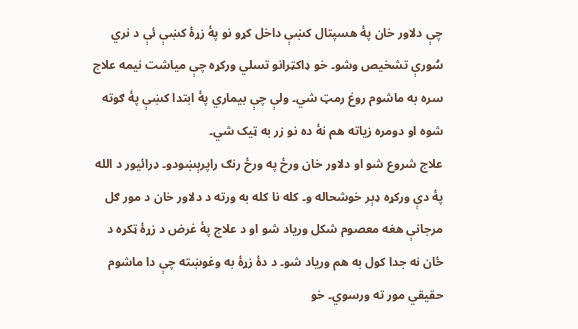چې دلاور خان پۀ هسپتال کښې داخل کړو نو پۀ زړۀ کښې ئې د نري سُورې تشخیص وشو۔ خو ډاکټرانو تسلي ورکړه چې مياشت نيمه علاج سره به ماشوم روغ رمټ شي۔ ولې چې بيماري پۀ ابتدا کښې پۀ ګوته شوه او دومره زياته هم نۀ ده نو زر به ټيک شي۔
علاج شروع شو او دلاور خان ورځ په ورځ رنګ راپرېښودو۔ ډرائيور د الله پۀ دې ورکړه ډېر خوشحاله و۔ کله نا کله به ورته د دلاور خان د مور ګل مرجانې هغه معصوم شکل ورياد شو او د علاج پۀ غرض د زړۀ ټکړه د ځان نه جدا کول به هم ورياد شو۔ د دۀ زړۀ به وغوښته چې دا ماشوم حقيقي مور ته ورسوي۔ خو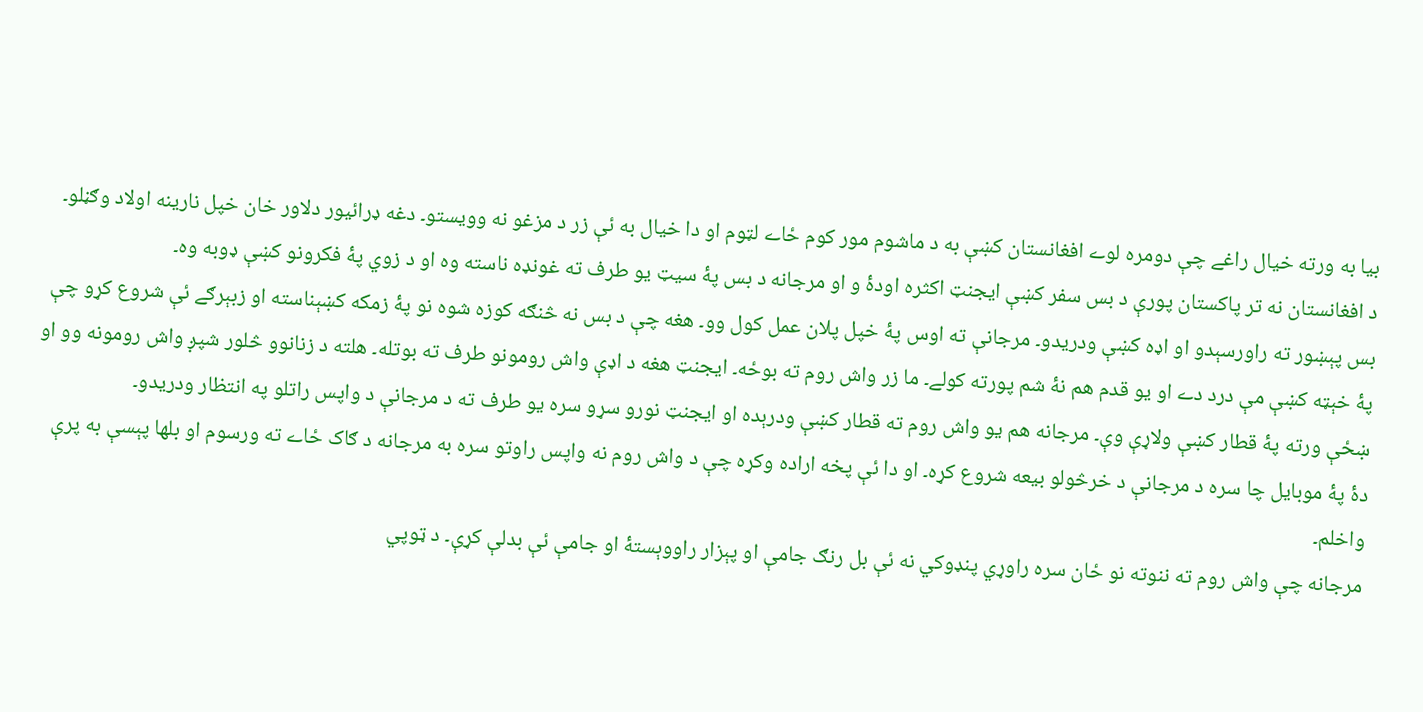بيا به ورته خيال راغے چې دومره لوے افغانستان کښې به د ماشوم مور کوم ځاے لټوم او دا خيال به ئې زر د مزغو نه وویستو۔ دغه ډرائیور دلاور خان خپل نارینه اولاد وګڼلو۔
د افغانستان نه تر پاکستان پورې د بس سفر کښې ايجنټ اکثره اودۀ و او مرجانه د بس پۀ سیټ يو طرف ته غونډه ناسته وه او د زوي پۀ فکرونو کښې ډوبه وه۔
بس پېښور ته راورسېدو او اډه کښې ودريدو۔ مرجانې ته اوس پۀ خپل پلان عمل کول وو۔ هغه چې د بس نه څنګه کوزه شوه نو پۀ زمکه کښېناسته او زبېرګے ئې شروع کړو چې پۀ خېټه کښې مې درد دے او يو قدم هم نۀ شم پورته کولے۔ ما زر واش روم ته بوځه۔ ايجنټ هغه د اډې واش رومونو طرف ته بوتله۔ هلته د زنانوو څلور شپږ واش رومونه وو او ښځې ورته پۀ قطار کښې ولاړې وې۔ مرجانه هم يو واش روم ته قطار کښې ودرېده او ايجنټ نورو سړو سره يو طرف ته د مرجانې د واپس راتلو په انتظار ودريدو۔
دۀ پۀ موبايل چا سره د مرجانې د خرڅولو بيعه شروع کړه۔ او دا ئې پخه اراده وکړه چې د واش روم نه واپس راوتو سره به مرجانه د ګاک ځاے ته ورسوم او بلها پېسې به پرې واخلم۔
مرجانه چې واش روم ته ننوته نو ځان سره راوړي پنډوکي نه ئې بل رنګ جامې او پېزار راووېستۀ او جامې ئې بدلې کړې۔ د ټوپي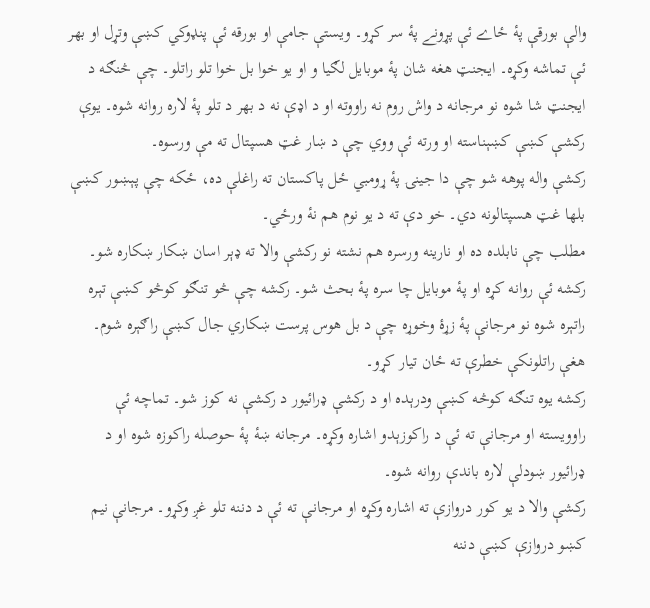والې بورقې پۀ ځاے ئې پړونے پۀ سر کړو۔ ویستې جامې او بورقه ئې پنډوکي کښې وتړل او بهر ئې تماشه وکړه۔ ايجنټ هغه شان پۀ موبايل لګيا و او يو خوا بل خوا تلو راتلو۔ چې څنګه د ايجنټ شا شوه نو مرجانه د واش روم نه راووته او د اډې نه د بهر د تلو پۀ لاره روانه شوه۔ يوې رکشې کښې کښېناسته او ورته ئې ووي چې د ښار غټ هسپتال ته مې ورسوه۔
رکشې واله پوهه شو چې دا جينۍ پۀ ړومبي ځل پاکستان ته راغلې ده، ځکه چې پېښور کښې بلها غټ هسپتالونه دي۔ خو دې ته د يو نوم هم نۀ ورځي۔
مطلب چې نابلده ده او نارينه ورسره هم نشته نو رکشې والا ته ډېر اسان ښکار ښکاره شو۔ رکشه ئې روانه کړه او پۀ موبايل چا سره پۀ بحث شو۔ رکشه چې څو تنګو کوڅو کښې تېره راتېره شوه نو مرجانې پۀ زړۀ وخوړه چې د بل هوس پرست ښکاري جال کښې راګېره شوم۔ هغې راتلونکې خطرې ته ځان تيار کړو۔
رکشه يوه تنګه کوڅه کښې ودرېده او د رکشې ډرائيور د رکشې نه کوز شو۔ تماچه ئې راوویسته او مرجانې ته ئې د راکوزېدو اشاره وکړه۔ مرجانه ښۀ پۀ حوصله راکوزه شوه او د ډرائيور ښودلې لاره باندې روانه شوه۔
رکشې والا د يو کور دروازې ته اشاره وکړه او مرجانې ته ئې د دننه تلو غږ وکړو۔ مرجانې نيم کښو دروازې کښې دننه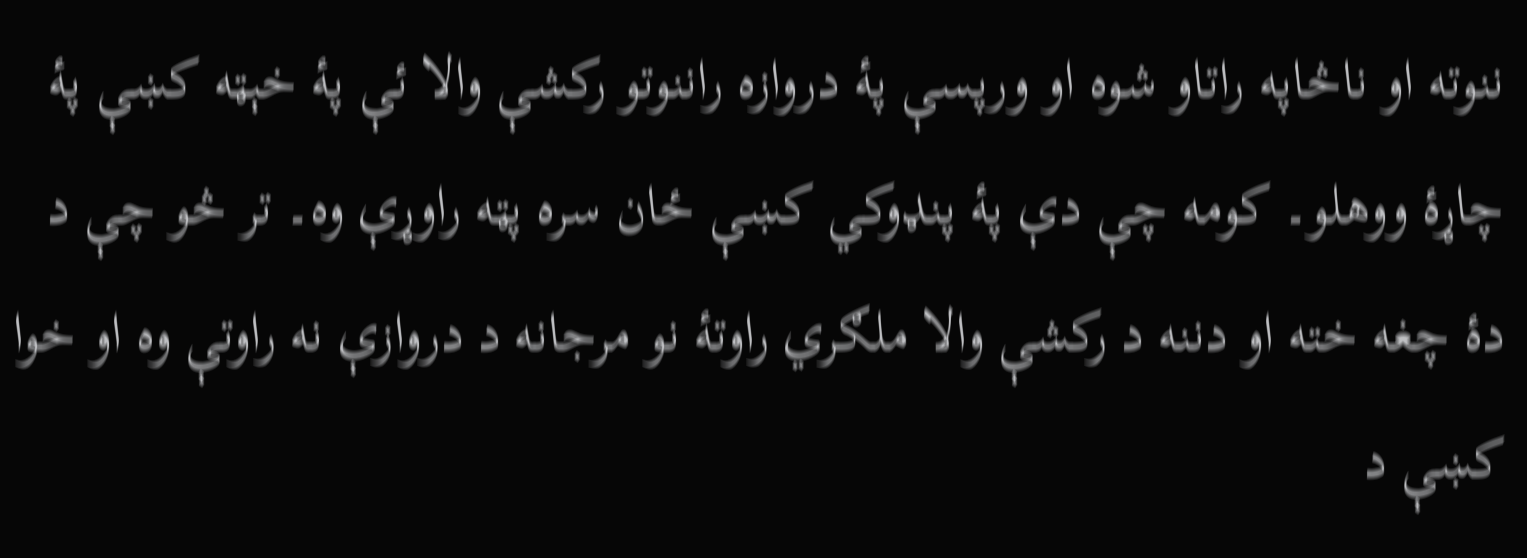ننوته او ناڅاپه راتاو شوه او ورپسې پۀ دروازه راننوتو رکشې والا ئې پۀ خېټه کښې پۀ چاړۀ ووهلو۔ کومه چې دې پۀ پنډوکي کښې ځان سره پټه راوړې وه۔ تر څو چې د دۀ چغه خته او دننه د رکشې والا ملګري راوتۀ نو مرجانه د دروازې نه راوتې وه او خوا کښې د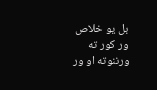بل يو خلاص ور کور ته ورننوته او ور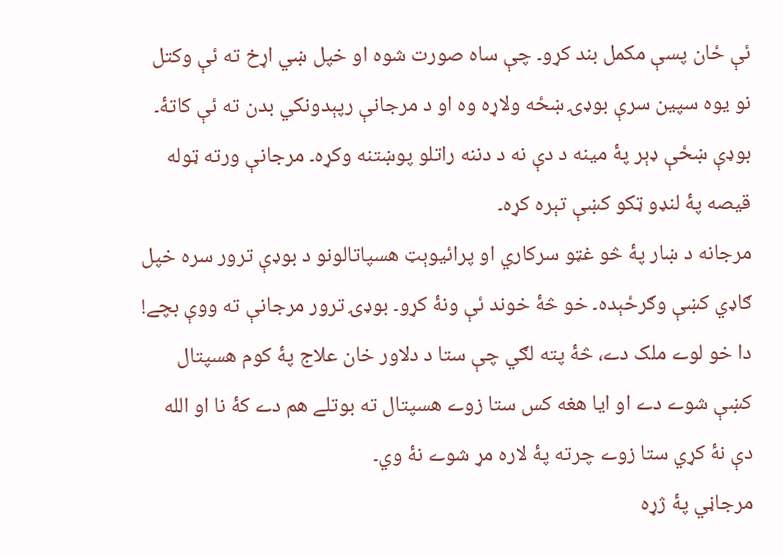ئې ځان پسې مکمل بند کړو۔ چې ساه صورت شوه او خپل ښي اړخ ته ئې وکتل نو يوه سپين سرې بوډۍ ښځه ولاړه وه او د مرجانې رپېدونکي بدن ته ئې کاتۀ۔
بوډې ښځې ډېر پۀ مينه د دې نه د دننه راتلو پوښتنه وکړه۔ مرجانې ورته ټوله قيصه پۀ لنډو ټکو کښې تېره کړه۔
مرجانه د ښار پۀ څو غټو سرکاري او پرائيوېټ هسپاتالونو د بوډې ترور سره خپل ګاډي کښې وګرځېده۔ خو څۀ خوند ئې ونۀ کړو۔ بوډۍ ترور مرجانې ته ووې بچے! دا خو لوے ملک دے، څۀ پته لګي چې ستا د دلاور خان علاج پۀ کوم هسپتال کښې شوے دے او ايا هغه کس ستا زوے هسپتال ته بوتلے هم دے کۀ نا او الله دې نۀ کړي ستا زوے چرته پۀ لاره مړ شوے نۀ وي۔
مرجاڼي پۀ ژړه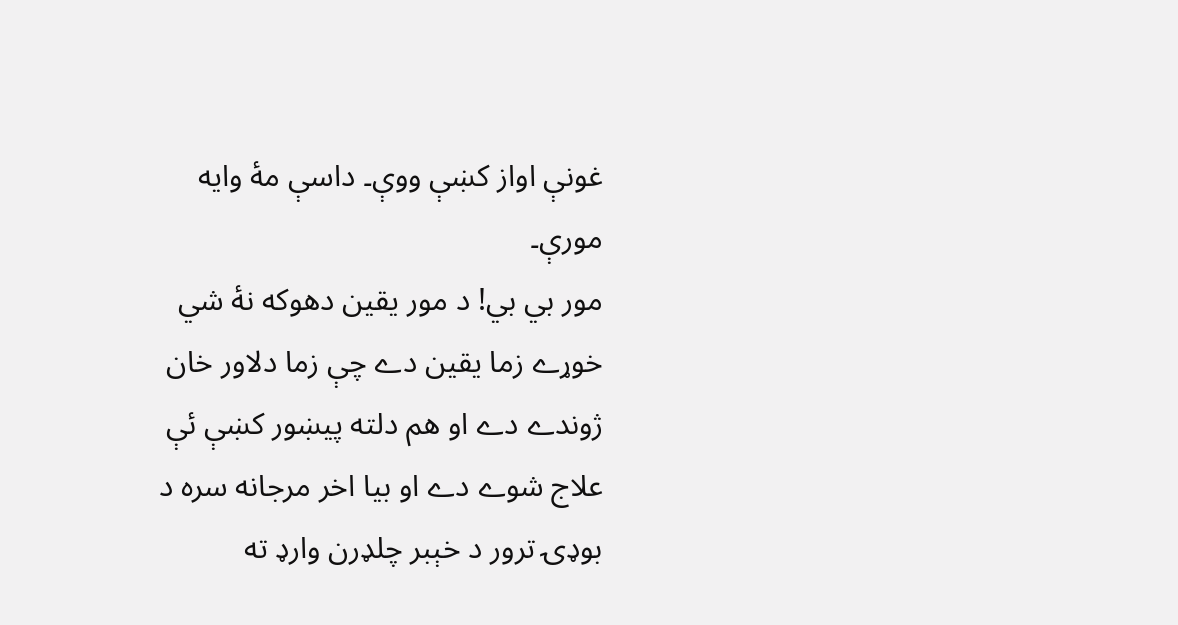غونې اواز کښې ووې۔ داسې مۀ وايه مورې۔
مور بي بي! د مور يقين دهوکه نۀ شي خوړے زما يقين دے چې زما دلاور خان ژوندے دے او هم دلته پيښور کښې ئې علاج شوے دے او بيا اخر مرجانه سره د بوډۍ ترور د خېبر چلډرن وارډ ته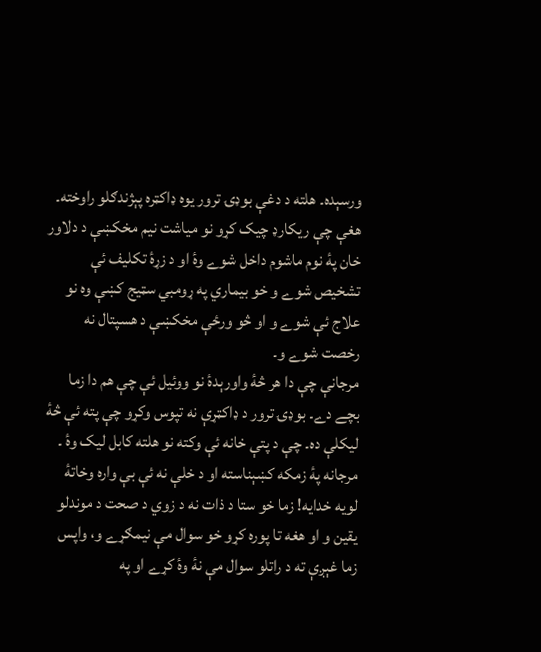ورسېده۔ هلته د دغې بوډۍ ترور يوه ډاکټره پېژندګلو راوخته۔ هغې چې ريکارډ چيک کړو نو مياشت نيم مخکښې د دلاور خان پۀ نوم ماشوم داخل شوے وۀ او د زړۀ تکليف ئې تشخیص شوے و خو بيماري په ړومبي سټيج کښې وه نو علاج ئې شوے و او څو ورځې مخکښې د هسپتال نه رخصت شوے و۔
مرجانې چې دا هر څۀ واورېدۀ نو ووئيل ئې چې هم دا زما بچے دے۔ بوډۍ ترور د ډاکټړې نه تپوس وکړو چې پته ئې څۀ ليکلې ده۔ چې د پتې خانه ئې وکته نو هلته کابل ليک وۀ ۔
مرجانه پۀ زمکه کښېناسته او د خلې نه ئې بې واره وخاتۀ لويه خدايه! زما خو ستا د ذات نه د زوي د صحت د موندلو يقين و او هغه تا پوره کړو خو سوال مې نيمګړے و، واپس زما غېږې ته د راتلو سوال مې نۀ وۀ کړے او په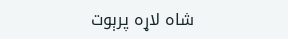شاه لاړه پرېوت